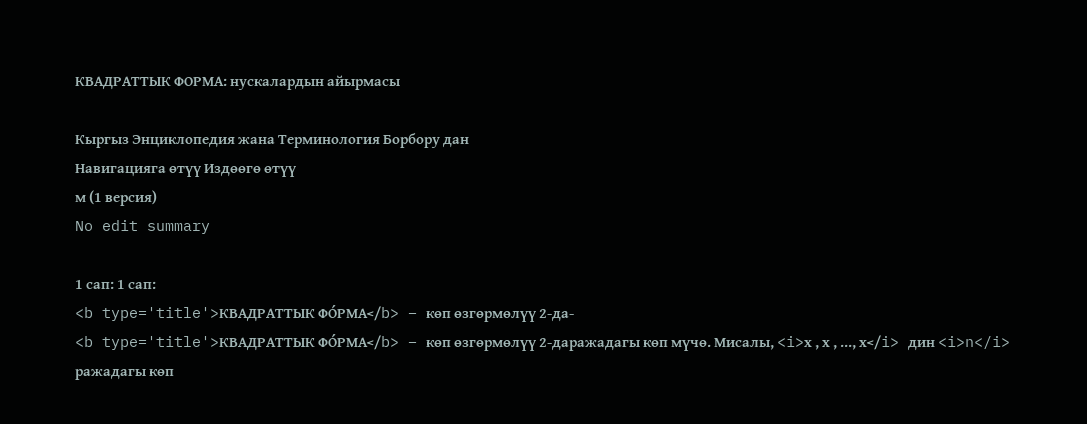КВАДРАТТЫК ФОРМА: нускалардын айырмасы

Кыргыз Энциклопедия жана Терминология Борбору дан
Навигацияга өтүү Издөөгө өтүү
м (1 версия)
No edit summary

1 сап: 1 сап:
<b type='title'>КВАДРАТТЫК ФО́РМА</b> – көп өзгөрмөлүү 2-да-
<b type='title'>КВАДРАТТЫК ФО́РМА</b> – көп өзгөрмөлүү 2-даражадагы көп мүчө. Мисалы, <i>х , х , ..., х</i> дин <i>n</i>
ражадагы көп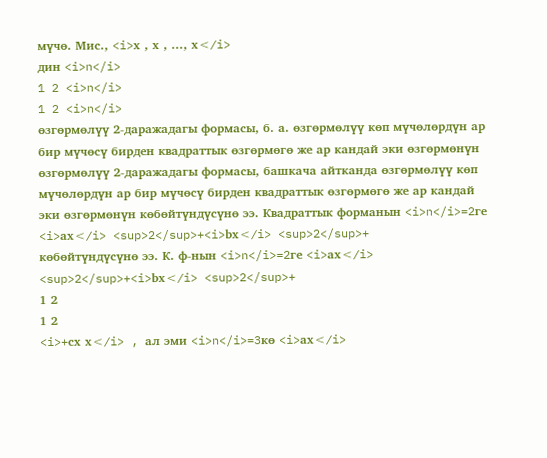мүчө. Мис., <i>х , х , ..., х</i>
дин <i>n</i>
1 2 <i>n</i>
1 2 <i>n</i>
өзгөрмөлүү 2-даражадагы формасы, б. а. өзгөрмөлүү көп мүчөлөрдүн ар бир мүчөсү бирден квадраттык өзгөрмөгө же ар кандай эки өзгөрмөнүн
өзгөрмөлүү 2-даражадагы формасы, башкача айтканда өзгөрмөлүү көп мүчөлөрдүн ар бир мүчөсү бирден квадраттык өзгөрмөгө же ар кандай эки өзгөрмөнүн көбөйтүндүсүнө ээ. Квадраттык форманын <i>n</i>=2ге <i>ах</i> <sup>2</sup>+<i>bх</i> <sup>2</sup>+
көбөйтүндүсүнө ээ. К. ф-нын <i>n</i>=2ге <i>ах</i> <sup>2</sup>+<i>bх</i> <sup>2</sup>+
1 2
1 2
<i>+сх х</i> , ал эми <i>n</i>=3кө <i>ах</i>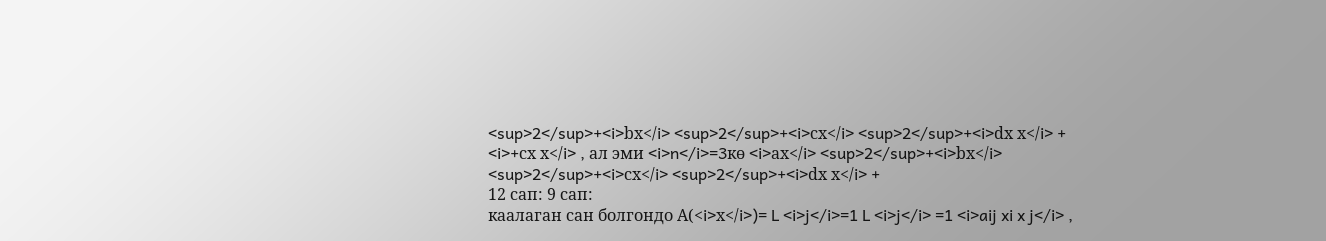<sup>2</sup>+<i>bх</i> <sup>2</sup>+<i>сх</i> <sup>2</sup>+<i>dх х</i> +
<i>+сх х</i> , ал эми <i>n</i>=3кө <i>ах</i> <sup>2</sup>+<i>bх</i> <sup>2</sup>+<i>сх</i> <sup>2</sup>+<i>dх х</i> +
12 сап: 9 сап:
каалаган сан болгондо А(<i>х</i>)= L <i>j</i>=1 L <i>j</i> =1 <i>aij xi x j</i> ,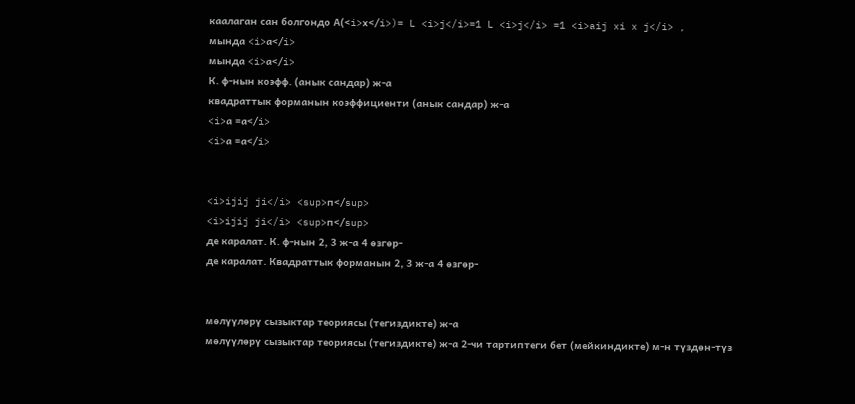каалаган сан болгондо А(<i>х</i>)= L <i>j</i>=1 L <i>j</i> =1 <i>aij xi x j</i> ,
мында <i>а</i>
мында <i>а</i>
К. ф-нын коэфф. (анык сандар) ж-а
квадраттык форманын коэффициенти (анык сандар) ж-а
<i>а =а</i>
<i>а =а</i>


<i>ijij ji</i> <sup>п</sup>
<i>ijij ji</i> <sup>п</sup>
де каралат. К. ф-нын 2, 3 ж-а 4 өзгөр-
де каралат. Квадраттык форманын 2, 3 ж-а 4 өзгөр-


мөлүүлөрү сызыктар теориясы (тегиздикте) ж-а
мөлүүлөрү сызыктар теориясы (тегиздикте) ж-а 2-чи тартиптеги бет (мейкиндикте) м-н түздөн-түз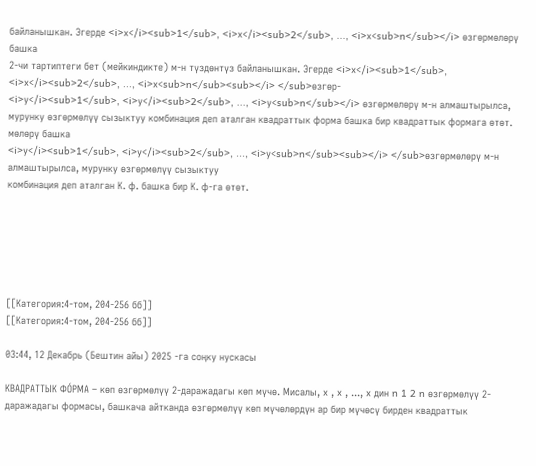байланышкан. Эгерде <i>х</i><sub>1</sub>, <i>х</i><sub>2</sub>, ..., <i>х<sub>n</sub></i> өзгөрмөлөрү башка
2-чи тартиптеги бет (мейкиндикте) м-н түздөнтүз байланышкан. Эгерде <i>х</i><sub>1</sub>, <i>х</i><sub>2</sub>, ..., <i>х<sub>n</sub><sub></i> </sub>өзгөр-
<i>у</i><sub>1</sub>, <i>у</i><sub>2</sub>, ..., <i>у<sub>n</sub></i> өзгөрмөлөрү м-н алмаштырылса, мурунку өзгөрмөлүү сызыктуу комбинация деп аталган квадраттык форма башка бир квадраттык формага өтөт.
мөлөрү башка
<i>у</i><sub>1</sub>, <i>у</i><sub>2</sub>, ..., <i>у<sub>n</sub><sub></i> </sub>өзгөрмөлөрү м-н
алмаштырылса, мурунку өзгөрмөлүү сызыктуу
комбинация деп аталган К. ф. башка бир К. ф-га өтөт.






[[Категория:4-том, 204-256 бб]]
[[Категория:4-том, 204-256 бб]]

03:44, 12 Декабрь (Бештин айы) 2025 -га соңку нускасы

КВАДРАТТЫК ФО́РМА – көп өзгөрмөлүү 2-даражадагы көп мүчө. Мисалы, х , х , ..., х дин n 1 2 n өзгөрмөлүү 2-даражадагы формасы, башкача айтканда өзгөрмөлүү көп мүчөлөрдүн ар бир мүчөсү бирден квадраттык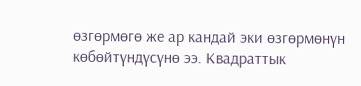өзгөрмөгө же ар кандай эки өзгөрмөнүн көбөйтүндүсүнө ээ. Квадраттык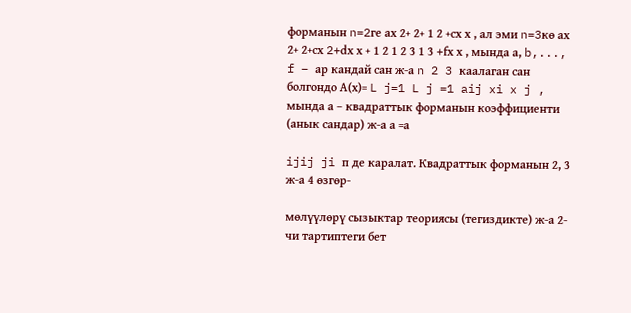форманын n=2ге ах 2+ 2+ 1 2 +сх х , ал эми n=3кө ах 2+ 2+сх 2+dх х + 1 2 1 2 3 1 3 +fх х , мында а, b,..., f – ар кандай сан ж-а n 2 3 каалаган сан болгондо А(х)= L j=1 L j =1 aij xi x j , мында а – квадраттык форманын коэффициенти (анык сандар) ж-а а =а

ijij ji п де каралат. Квадраттык форманын 2, 3 ж-а 4 өзгөр-

мөлүүлөрү сызыктар теориясы (тегиздикте) ж-а 2-чи тартиптеги бет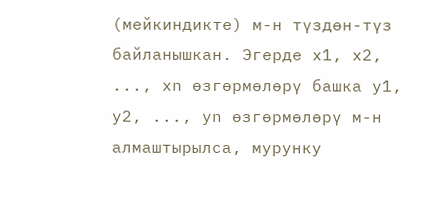(мейкиндикте) м-н түздөн-түз байланышкан. Эгерде х1, х2, ..., хn өзгөрмөлөрү башка у1, у2, ..., уn өзгөрмөлөрү м-н алмаштырылса, мурунку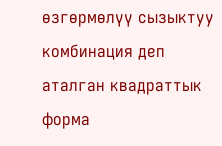өзгөрмөлүү сызыктуу комбинация деп аталган квадраттык форма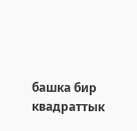башка бир квадраттык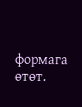формага өтөт.